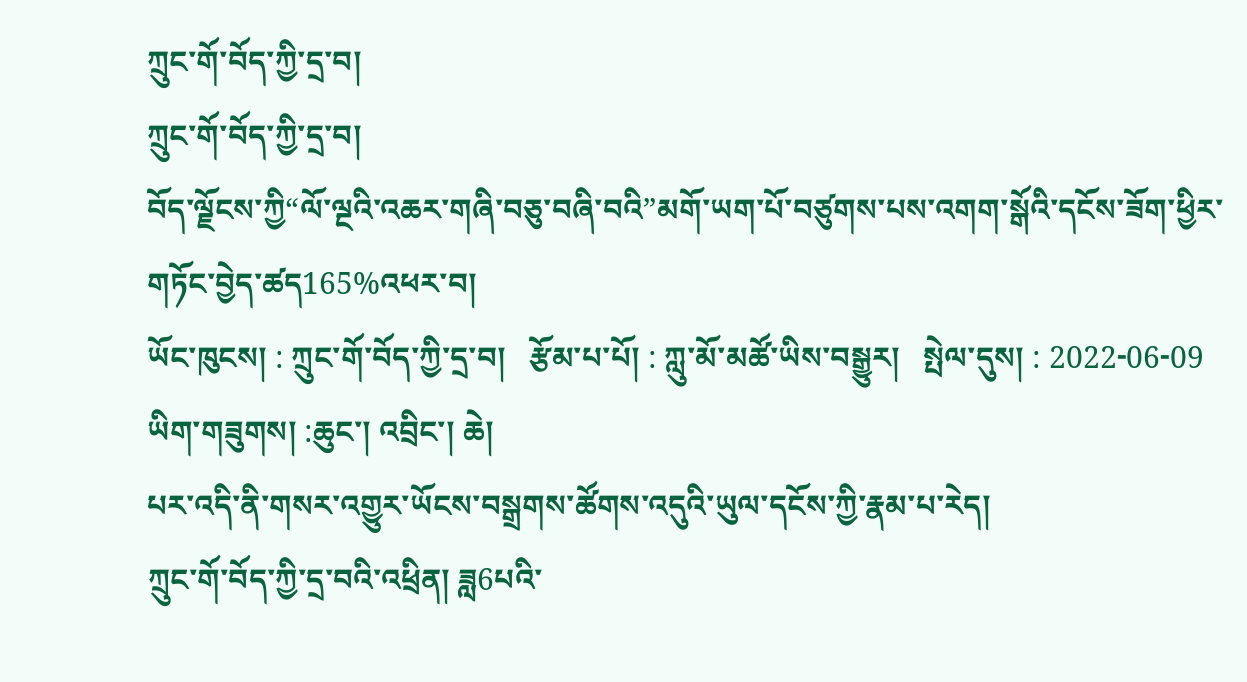ཀྲུང་གོ་བོད་ཀྱི་དྲ་བ།
ཀྲུང་གོ་བོད་ཀྱི་དྲ་བ།
བོད་ལྗོངས་ཀྱི“ལོ་ལྔའི་འཆར་གཞི་བཅུ་བཞི་བའི”མགོ་ཡག་པོ་བཙུགས་པས་འགག་སྒོའི་དངོས་ཟོག་ཕྱིར་གཏོང་བྱེད་ཚད165%འཕར་བ།
ཡོང་ཁུངས། : ཀྲུང་གོ་བོད་ཀྱི་དྲ་བ།   རྩོམ་པ་པོ། : ཀླུ་མོ་མཚོ་ཡིས་བསྒྱུར།   སྤེལ་དུས། : 2022-06-09
ཡིག་གཟུགས། :ཆུང་། འབྲིང་། ཆེ།
པར་འདི་ནི་གསར་འགྱུར་ཡོངས་བསྒྲགས་ཚོགས་འདུའི་ཡུལ་དངོས་ཀྱི་རྣམ་པ་རེད།
ཀྲུང་གོ་བོད་ཀྱི་དྲ་བའི་འཕྲིན། ཟླ6པའི་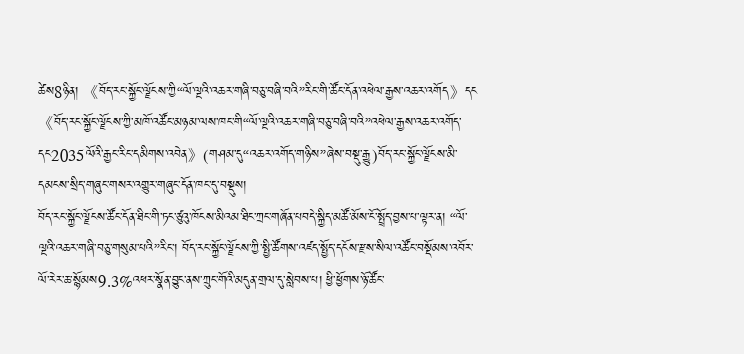ཚེས8ཉིན། 《བོད་རང་སྐྱོང་ལྗོངས་ཀྱི“ལོ་ལྔའི་འཆར་གཞི་བཅུ་བཞི་བའི”རིང་གི་ཚོང་དོན་འཕེལ་རྒྱས་འཆར་འགོད》དང《བོད་རང་སྐྱོང་ལྗོངས་ཀྱི་མཁོ་འཚོང་མཉམ་ལས་ཁང་གི“ལོ་ལྔའི་འཆར་གཞི་བཅུ་བཞི་བའི”འཕེལ་རྒྱས་འཆར་འགོད་དང2035ལོའི་རྒྱང་རིང་དམིགས་འབེན》(གཤམ་དུ“འཆར་འགོད་གཉིས”ཞེས་བསྡུ་རྒྱུ)བོད་རང་སྐྱོང་ལྗོངས་མི་དམངས་སྲིད་གཞུང་གསར་འགྱུར་གཞུང་དོན་ཁང་དུ་བསྡུས།
བོད་རང་སྐྱོང་ལྗོངས་ཚོང་དོན་ཐིང་གི་ཏང་ཙུའུ་ཁོངས་མིའམ་ཐིང་ཀྲང་གཞོན་པབདེ་སྐྱིད་མཚོ་མོས་ངོ་སྤྲོད་བྱས་པ་ལྟར་ན། “ལོ་ལྔའི་འཆར་གཞི་བཅུ་གསུམ་པའི”རིང་། བོད་རང་སྐྱོང་ལྗོངས་ཀྱི་སྤྱི་ཚོགས་འཛད་སྤྱོད་དངོས་རྫས་སིལ་འཚོང་བསྡོམས་འབོར་ལོ་རེར་ཆ་སྙོམས9.3%འཕར་སྣོན་བྱུང་ནས་ཀྲུང་གོའི་མདུན་གྲལ་དུ་སླེབས་པ། ཕྱི་ཕྱོགས་ཉོ་ཚོང་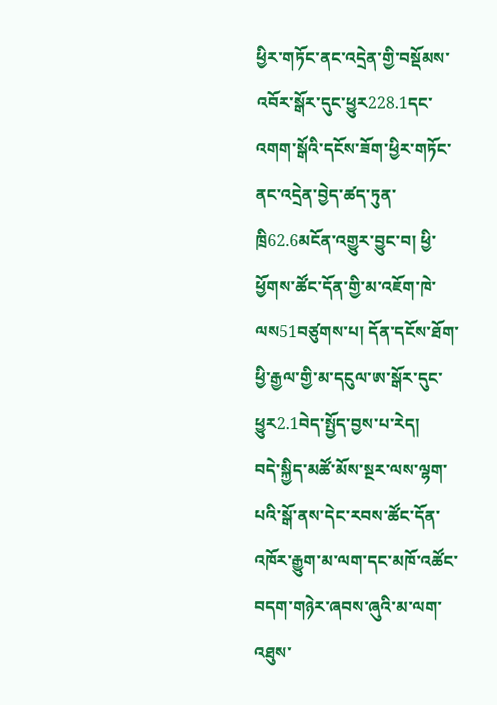ཕྱིར་གཏོང་ནང་འདྲེན་གྱི་བསྡོམས་འབོར་སྒོར་དུང་ཕྱུར228.1དང་འགག་སྒོའི་དངོས་ཟོག་ཕྱིར་གཏོང་ནང་འདྲེན་བྱེད་ཚད་ཏུན་ཁྲི62.6མངོན་འགྱུར་བྱུང་བ། ཕྱི་ཕྱོགས་ཚོང་དོན་གྱི་མ་འཇོག་ཁེ་ལས51བཙུགས་པ། དོན་དངོས་ཐོག་ཕྱི་རྒྱལ་གྱི་མ་དངུལ་ཨ་སྒོར་དུང་ཕྱུར2.1བེད་སྤྱོད་བྱས་པ་རེད།
བདེ་སྐྱིད་མཚོ་མོས་སྔར་ལས་ལྷག་པའི་སྒོ་ནས་དེང་རབས་ཚོང་དོན་འཁོར་རྒྱུག་མ་ལག་དང་མཁོ་འཚོང་བདག་གཉེར་ཞབས་ཞུའི་མ་ལག་འཐུས་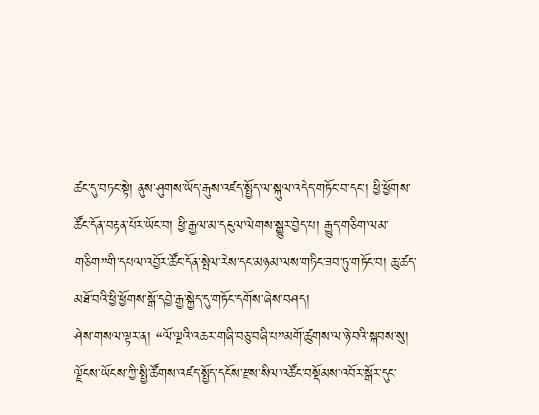ཚང་དུ་བཏང་སྟེ། ནུས་ཤུགས་ཡོད་རྒུས་འཛད་སྤྱོད་ལ་སྐུལ་འདེད་གཏོང་བ་དང་། ཕྱི་ཕྱོགས་ཚོང་དོན་བརྟན་པོར་ཡོང་བ། ཕྱི་རྒྱལ་མ་དངུལ་ལེགས་སྒྱུར་བྱེད་པ། རྒྱུད་གཅིག་ལམ་གཅིག”གི་དཔལ་འབྱོར་ཚོང་དོན་སྤེལ་རེས་དང་མཉམ་ལས་གཏིང་ཟབ་ཏུ་གཏོང་བ། ཆུ་ཚད་མཐོ་བའི་ཕྱི་ཕྱོགས་སྒོ་དབྱེ་རྒྱ་སྐྱེད་དུ་གཏོང་དགོས་ཞེས་བཤད།
ཤེས་གསལ་ལྟར་ན། “ལོ་ལྔའི་འཆར་གཞི་བཅུ་བཞི་པ”མགོ་ཚུགས་ལ་ཉེ་བའི་སྐབས་སུ། ལྗོངས་ཡོངས་ཀྱི་སྤྱི་ཚོགས་འཛད་སྤྱོད་དངོས་རྫས་སིལ་འཚོང་བསྡོམས་འབོར་སྒོར་དུང་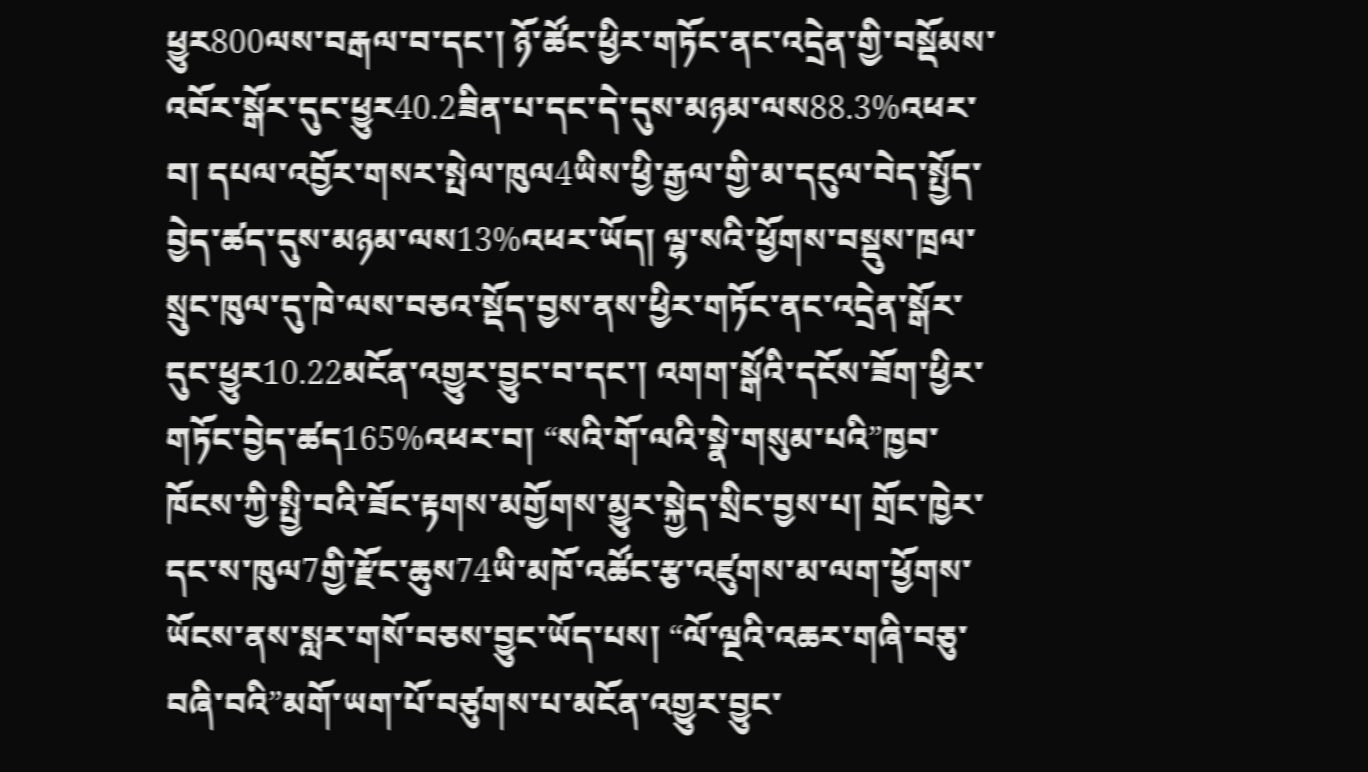ཕྱུར800ལས་བརྒལ་བ་དང་། ཉོ་ཚོང་ཕྱིར་གཏོང་ནང་འདྲེན་གྱི་བསྡོམས་འབོར་སྒོར་དུང་ཕྱུར40.2ཟིན་པ་དང་དེ་དུས་མཉམ་ལས88.3%འཕར་བ། དཔལ་འབྱོར་གསར་སྤེལ་ཁུལ4ཡིས་ཕྱི་རྒྱལ་གྱི་མ་དངུལ་བེད་སྤྱོད་བྱེད་ཚད་དུས་མཉམ་ལས13%འཕར་ཡོད། ལྷ་སའི་ཕྱོགས་བསྡུས་ཁྲལ་སྲུང་ཁུལ་དུ་ཁེ་ལས་བཅའ་སྡོད་བྱས་ནས་ཕྱིར་གཏོང་ནང་འདྲེན་སྒོར་དུང་ཕྱུར10.22མངོན་འགྱུར་བྱུང་བ་དང་། འགག་སྒོའི་དངོས་ཟོག་ཕྱིར་གཏོང་བྱེད་ཚད165%འཕར་བ། “སའི་གོ་ལའི་སྣེ་གསུམ་པའི”ཁྱབ་ཁོངས་ཀྱི་སྤྱི་བའི་ཟོང་རྟགས་མགྱོགས་མྱུར་སྐྱེད་སྲིང་བྱས་པ། གྲོང་ཁྱེར་དང་ས་ཁུལ7གྱི་རྫོང་ཆུས74ཡི་མཁོ་འཚོང་རྩ་འཛུགས་མ་ལག་ཕྱོགས་ཡོངས་ནས་སླར་གསོ་བཅས་བྱུང་ཡོད་པས། “ལོ་ལྔའི་འཆར་གཞི་བཅུ་བཞི་བའི”མགོ་ཡག་པོ་བཙུགས་པ་མངོན་འགྱུར་བྱུང་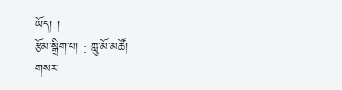ཡོད། །
རྩོམ་སྒྲིག་པ། : ཀླུ་མོ་མཚོ།
གསར་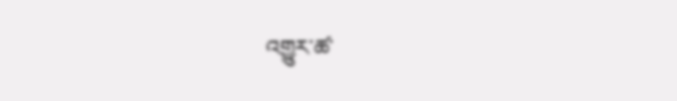འགྱུར་ཚ་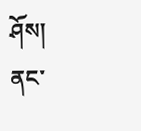ཤོས།
ནང་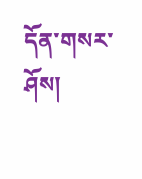དོན་གསར་ཤོས།